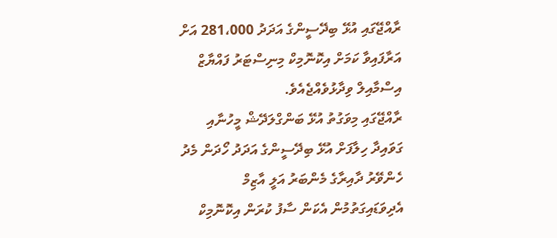ރާއްޖޭގައި އުޅޭ ބިދޭސީންގެ އަދަދު 281،000 އަށް އަރާފައިވާ ކަމަށް އިކޮނޮމިކް މިނިސްޓަރު ފައްޔާޒް އިސްމާއިލް ވިދާޅުވެއްޖެއެވެ.
ރާއްޖޭގައި މިވަގުތު އުޅޭ ބަންގްލަދޭޝް މީހުނާއި ގަވައިދާ ހިލާފަށް އުޅޭ ބިދޭސީންގެ އަދަދު ހޯދަން މެދު ހެންވޭރު ދާއިރާގެ މެންބަރު އަލީ އާޒިމް އެދިވަޑައިގަތުމުން އެކަން ސާފު ކުރަން އިކޮނޮމިކް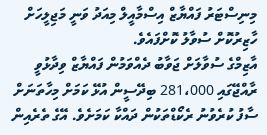މިނިސްޓަރު ފައްޔާޒް އިސްމާއީލް މިއަދު ވަނީ މަޖިލީހަށް ހާޒިރުކޮށް ސުވާލު ކޮށްފައެވެ.
އާޒިމްގެ ސުވާލަށް ޖަވާބު ދެއްވަމުން ފައްޔާޒް ވިދާޅުވީ ރާއްޖޭގައި 281،000 ބިދޭސީން އުޅޭ ކަމަށް މިހާތަނަށް ސާފު ކުރެވުނު ރެކޯޑްތަކުން ދައްކާ ކަމަށެވެ. އޭގެ ތެރެއިން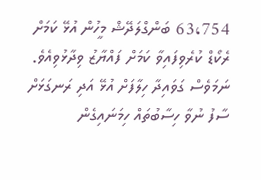63،754 ބަންގްލަދޭޝް މީހުން އުޅޭ ކަމަށް ރެކޯޑް ކުރެވިފައިވާ ކަމަށް ފައްޔާޒު ވިދާޅުވިއެވެ. ނަމަވެސް ގަވައިދާ ހިލާފަށް އުޅޭ އަދި ރަނގަޅަށް ސާފު ނުވާ ހިސާބުތައް ހިމަނައިގެން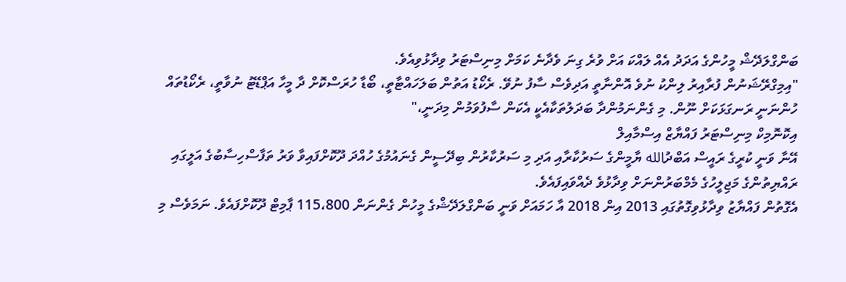ބަންގްލަދޭޝް މީހުންގެ އަދަދު އެއް ލައްކަ އަށް ވުރެ ގިނަ ވެދާނެ ކަމަށް މިނިސްޓަރު ވިދާޅުވިއެވެ.
"އިމިގްރޭޝަނުން ފުރާއިރު ލިންކު ނުވެ އޮންނާތީ އަދިވެސް ސާފު ނުވޭ. ރެކޯޑު އަތުން ބަލަހައްޓާތީ، ބޯޑާ ހުރަސްކޮށް ދާ މީހާ އަޕްޑޭޓު ނުވާތީ، ރެކޯޑުތައް ހުންނަނީ ރަނގަޅަކަށް ނޫން. މި ގެންނަމުންދާ ބަދަލުތަކާއެކީ އެކަން ސާފުވަމުން މިދަނީ،"
އިކޮނޮމިކް މިނިސްޓަރު ފައްޔާޒް އިސްމާއިލް
އޭނާ ވަނީ ކުރީގެ ރައީސް އަބްދުالله ޔާމީންގެ ސަރުކާރާއި އަދި މި ސަރުކާރުން ބިދޭސީން ގެނައުމުގެ ހުއްދަ ދޫކޮށްފައިވާ ވަރު ތަފާސްހިސާބުގެ އަލީގައި ރައްޔިތުންގެ މަޖިލީހުގެ މެމްބަރުންނަށް ވިދާޅުވެ ދެއްވައިފައެވެ.
އެގޮތުން ފައްޔާޒު ވިދާޅުވިގޮތުގައި 2013 އިން 2018 އާ ހަމައަށް ވަނީ ބަންގްލަދޭޝްގެ މީހުން ގެންނަން 115،800 ޕާމިޓް ދޫކޮށްފައެވެ. ނަމަވެސް މި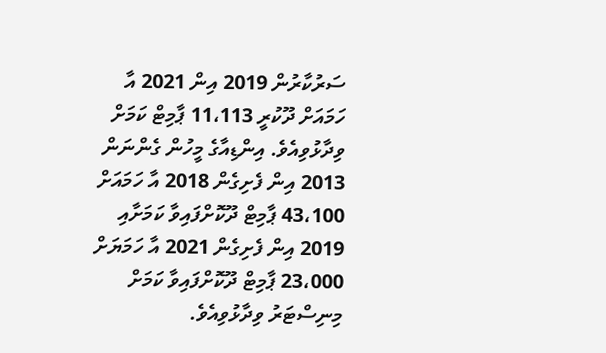ސަރުކާރުން 2019 އިން 2021 އާ ހަމައަށް ދޫކުރީ 11،113 ޕާމިޓް ކަމަށް ވިދާޅުވިއެވެ. އިންޑިއާގެ މީހުން ގެންނަން 2013 އިން ފެށިގެން 2018 އާ ހަމައަށް 43،100 ޕާމިޓް ދޫކޮށްފައިވާ ކަމަށާއި 2019 އިން ފެށިގެން 2021 އާ ހަމަޔަށް 23،000 ޕާމިޓް ދޫކޮށްފައިވާ ކަމަށް މިނިސްޓަރު ވިދާޅުވިއެވެ.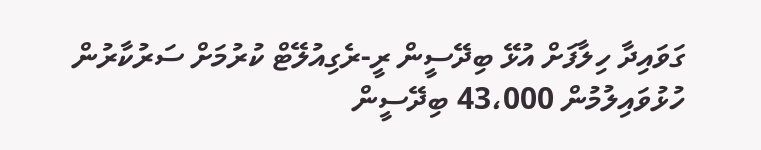ގަވައިދާ ހިލާފަށް އުޅޭ ބިދޭސީން ރީ-ރެގިއުލޭޓް ކުރުމަށް ސަރުކާރުން ހުޅުވައިލުމުން 43،000 ބިދޭސީން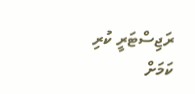ރަޖިސްޓަރީ ކުރި ކަމަށް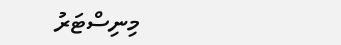މިނިސްޓަރު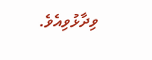ވިދާޅުވިއެވެ.